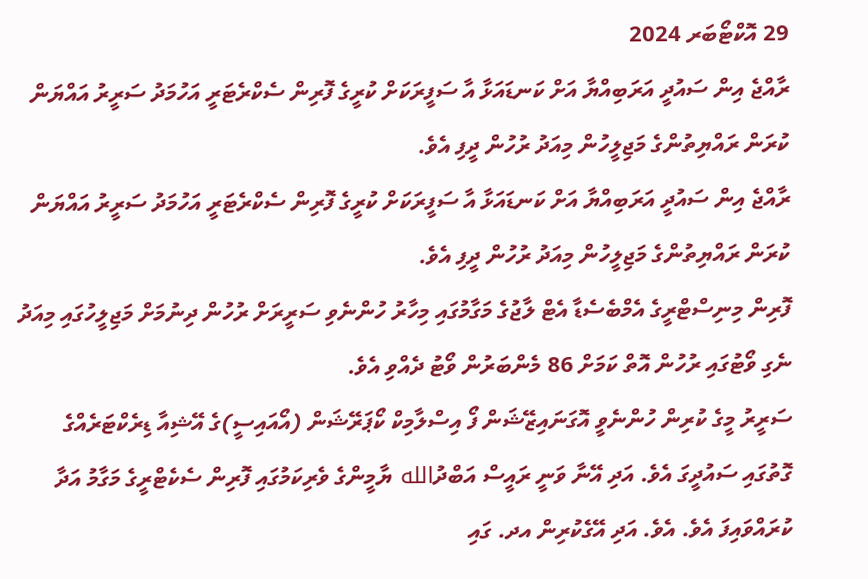29 އޮކްޓޯބަރ 2024
ރާއްޖެ އިން ސައުދީ އަރަބިއްޔާ އަށް ކަނޑައަޅާ އާ ސަފީރަކަށް ކުރީގެ ފޮރިން ސެކްރެޓަރީ އަހުމަދު ސަރީރު އައްޔަން ކުރަން ރައްޔިތުންގެ މަޖިލީހުން މިއަދު ރުހުން ދީފި އެވެ.
ރާއްޖެ އިން ސައުދީ އަރަބިއްޔާ އަށް ކަނޑައަޅާ އާ ސަފީރަކަށް ކުރީގެ ފޮރިން ސެކްރެޓަރީ އަހުމަދު ސަރީރު އައްޔަން ކުރަން ރައްޔިތުންގެ މަޖިލީހުން މިއަދު ރުހުން ދީފި އެވެ.
ފޮރިން މިނިސްޓްރީގެ އެމްބެސެޑާ އެޓް ލާޖުގެ މަގާމުގައި މިހާރު ހުންނެވި ސަރީރަށް ރުހުން ދިނުމަށް މަޖިލީހުގައި މިއަދު ނެގި ވޯޓުގައި ރުހުން އޮތް ކަމަށް 86 މެންބަރުން ވޯޓު ދެއްވި އެވެ.
ސަރީރު މީގެ ކުރިން ހުންނެވީ އޮގަނައިޒޭޝަން ފޯ އިސްލާމިކް ކޯޕަރޭޝަން (އޯއައިސީ)ގެ އޭޝިއާ ޑިރެކްޓަރެއްގެ ގޮތުގައި ސައުދީގަ އެވެ. އަދި އޭނާ ވަނީ ރައީސް އަބްދުالله ޔާމީންގެ ވެރިކަމުގައި ފޮރިން ސެކެޓްރީގެ މަގާމު އަދާ ކުރައްވައިފަ އެވެ. އެވެ. އަދި އޭގެކުރިން އދ. ގައި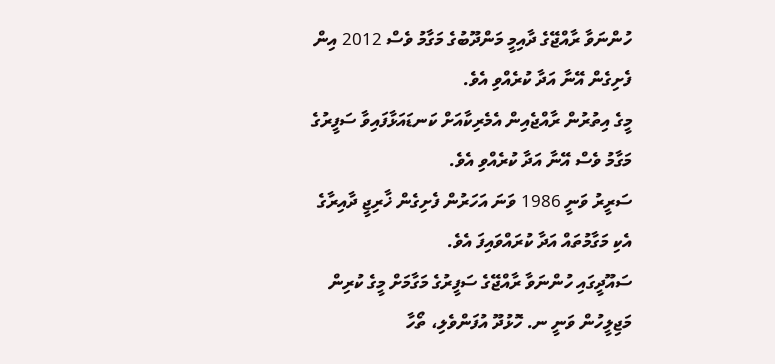ހުންނަވާ ރާއްޖޭގެ ދާއިމީ މަންދޫބުގެ މަގާމު ވެސް 2012 އިން ފެށިގެން އޭނާ އަދާ ކުރެއްވި އެވެ.
މީގެ އިތުރުން ރާއްޖެއިން އެމެރިކާއަށް ކަނޑައަޅާފައިވާ ސަފީރުގެ މަގާމު ވެސް އޭނާ އަދާ ކުރެއްވި އެވެ.
ސަރީރު ވަނީ 1986 ވަނަ އަހަރުން ފެށިގެން ޚާރިޖީ ދާއިރާގެ އެކި މަގާމުތައް އަދާ ކުރައްވައިފަ އެވެ.
ސައޫދީގައި ހުންނަވާ ރާއްޖޭގެ ސަފީރުގެ މަގާމަށް މީގެ ކުރިން މަޖިލީހުން ވަނީ ނ. ހޮޅުދޫ އުފަންވެލި، ތޯހާ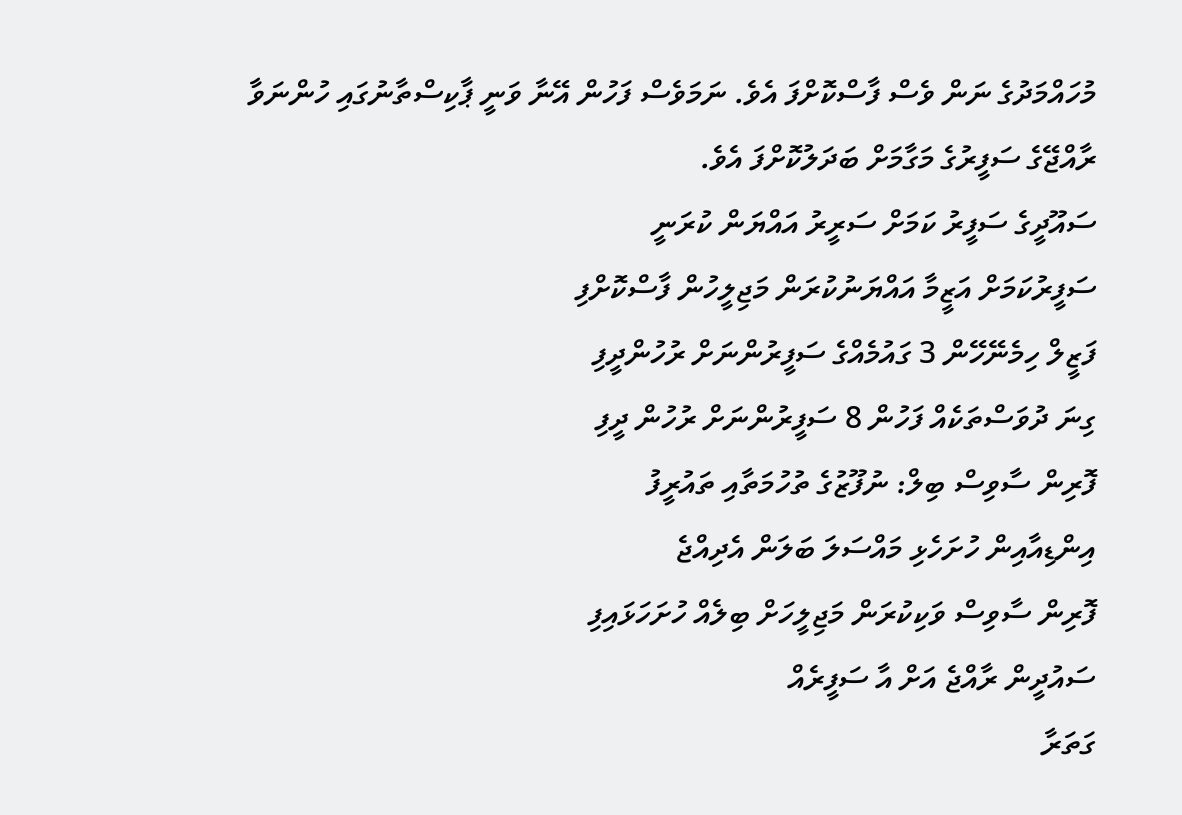މުހައްމަދުގެ ނަން ވެސް ފާސްކޮށްފަ އެވެ. ނަމަވެސް ފަހުން އޭނާ ވަނީ ޕާކިސްތާނުގައި ހުންނަވާ ރާއްޖޭގެ ސަފީރުގެ މަގާމަށް ބަދަލުކޮށްފަ އެވެ.
ސައޫދީގެ ސަފީރު ކަމަށް ސަރީރު އައްޔަން ކުރަނީ
ސަފީރުކަމަށް އަޒީމާ އައްޔަނުކުރަން މަޖިލީހުން ފާސްކޮށްފި
ފަޒީލް ހިމެނޭހޭން 3 ގައުމެއްގެ ސަފީރުންނަށް ރުހުންދީފި
ގިނަ ދުވަސްތަކެއް ފަހުން 8 ސަފީރުންނަށް ރުހުން ދީފި
ފޮރިން ސާވިސް ބިލް: ނުފޫޒުގެ ތުހުމަތާއި ތައުރީފު
އިންޑިއާއިން ހުށަހެޅި މައްސަލަ ބަލަން އެދިއްޖެ
ފޮރިން ސާވިސް ވަކިކުރަން މަޖިލީހަށް ބިލެއް ހުށަހަޅައިފި
ސައުދީން ރާއްޖެ އަށް އާ ސަފީރެއް
ގަތަރާ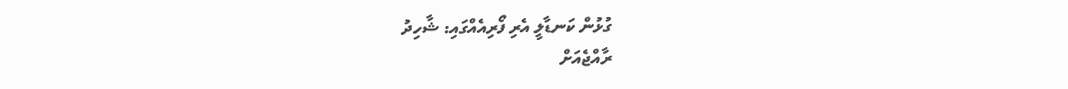ގުޅުން ކަނޑާލީ އެރި ފޯރިއެއްގައި: ޝާހިދު
ރާއްޖެއަށް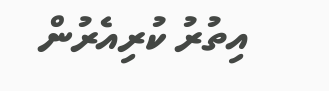އިތުރު ކުރިއެރުން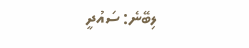ލިބޭނެ: ސައުދީ